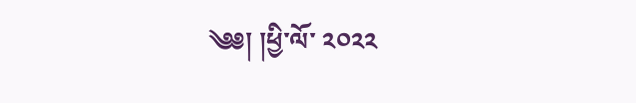༄༅། །ཕྱི་ལོ་ ༢༠༢༢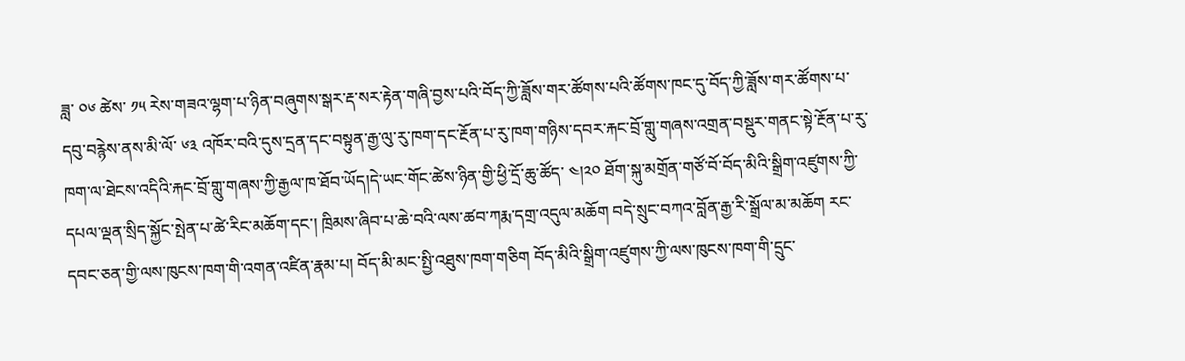ཟླ་ ༠༦ ཚེས་ ༡༥ རེས་གཟའ་ལྷག་པ་ཉིན་བཞུགས་སྒར་རྡ་སར་རྟེན་གཞི་བྱས་པའི་བོད་ཀྱི་ཟློས་གར་ཚོགས་པའི་ཚོགས་ཁང་དུ་བོད་ཀྱི་ཟློས་གར་ཚོགས་པ་དབུ་བརྙེས་ནས་མི་ལོ་ ༦༣ འཁོར་བའི་དུས་དྲན་དང་བསྟུན་རྒྱ་ལུ་རུ་ཁག་དང་རྔོན་པ་རུ་ཁག་གཉིས་དབར་རྐང་བྲོ་གླུ་གཞས་འགྲན་བསྡུར་གནང་སྟེ་རྔོན་པ་རུ་ཁག་ལ་ཐེངས་འདིའི་རྐང་བྲོ་གླུ་གཞས་ཀྱི་རྒྱལ་ཁ་ཐོབ་ཡོད།དེ་ཡང་གོང་ཚེས་ཉིན་གྱི་ཕྱི་དྲོ་ཆུ་ཚོད་ ༤།༢༠ ཐོག་སྐུ་མགྲོན་གཙོ་བོ་བོད་མིའི་སྒྲིག་འཛུགས་ཀྱི་དཔལ་ལྡན་སྲིད་སྐྱོང་སྤེན་པ་ཚེ་རིང་མཆོག་དང་། ཁྲིམས་ཞིབ་པ་ཆེ་བའི་ལས་ཚབ་ཀརྨ་དགྲ་འདུལ་མཆོག བདེ་སྲུང་བཀའ་བློན་རྒྱ་རི་སྒྲོལ་མ་མཆོག རང་དབང་ཅན་གྱི་ལས་ཁུངས་ཁག་གི་འགན་འཛིན་རྣམ་པ། བོད་མི་མང་སྤྱི་འཐུས་ཁག་གཅིག བོད་མིའི་སྒྲིག་འཛུགས་ཀྱི་ལས་ཁུངས་ཁག་གི་དྲུང་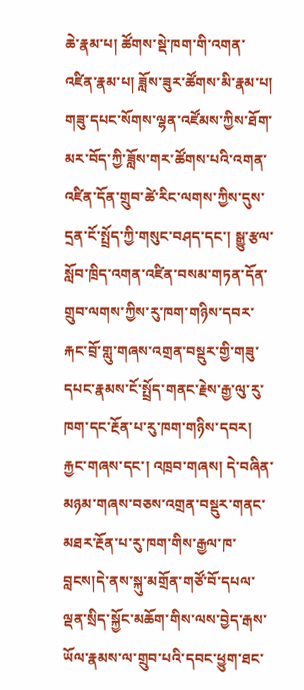ཆེ་རྣམ་པ། ཚོགས་སྡེ་ཁག་གི་འགན་འཛིན་རྣམ་པ། ཟློས་ཟུར་ཚོགས་མི་རྣམ་པ། གཟུ་དཔང་སོགས་ལྷན་འཛོམས་ཀྱིས་ཐོག་མར་བོད་ཀྱི་ཟློས་གར་ཚོགས་པའི་འགན་འཛིན་དོན་གྲུབ་ཚེ་རིང་ལགས་ཀྱིས་དུས་དྲན་ངོ་སྤྲོད་ཀྱི་གསུང་བཤད་དང་། སྒྱུ་རྩལ་སློབ་ཁྲིད་འགན་འཛིན་བསམ་གཏན་དོན་གྲུབ་ལགས་ཀྱིས་རུ་ཁག་གཉིས་དབར་རྐང་བྲོ་གླུ་གཞས་འགྲན་བསྡུར་གྱི་གཟུ་དཔང་རྣམས་ངོ་སྤྲོད་གནང་རྗེས་རྒྱ་ལུ་རུ་ཁག་དང་རྔོན་པ་རུ་ཁག་གཉིས་དབར། རྐྱང་གཞས་དང་། འཁྲབ་གཞས། དེ་བཞིན་མཉམ་གཞས་བཅས་འགྲན་བསྡུར་གནང་མཐར་རྔོན་པ་རུ་ཁག་གིས་རྒྱལ་ཁ་བླངས།དེ་ནས་སྐུ་མགྲོན་གཙོ་བོ་དཔལ་ལྡན་སྲིད་སྐྱོང་མཆོག་གིས་ལས་བྱེད་རྒས་ཡོལ་རྣམས་ལ་གྲུབ་པའི་དབང་ཕྱུག་ཐང་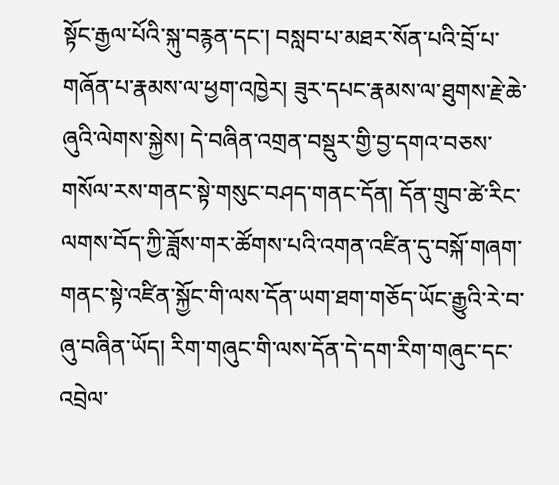སྟོང་རྒྱལ་པོའི་སྐུ་བརྙན་དང་། བསླབ་པ་མཐར་སོན་པའི་བྲོ་པ་གཞོན་པ་རྣམས་ལ་ཕྱག་འཁྱེར། ཟུར་དཔང་རྣམས་ལ་ཐུགས་རྗེ་ཆེ་ཞུའི་ལེགས་སྐྱེས། དེ་བཞིན་འགྲན་བསྡུར་གྱི་བྱ་དགའ་བཅས་གསོལ་རས་གནང་སྟེ་གསུང་བཤད་གནང་དོན། དོན་གྲུབ་ཚེ་རིང་ལགས་བོད་ཀྱི་ཟློས་གར་ཚོགས་པའི་འགན་འཛིན་དུ་བསྐོ་གཞག་གནང་སྟེ་འཛིན་སྐྱོང་གི་ལས་དོན་ཡག་ཐག་གཅོད་ཡོང་རྒྱུའི་རེ་བ་ཞུ་བཞིན་ཡོད། རིག་གཞུང་གི་ལས་དོན་དེ་དག་རིག་གཞུང་དང་འབྲེལ་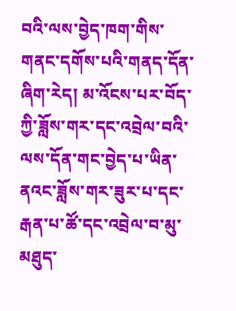བའི་ལས་བྱེད་ཁག་གིས་གནང་དགོས་པའི་གནད་དོན་ཞིག་རེད། མ་འོངས་པར་བོད་ཀྱི་ཟློས་གར་དང་འབྲེལ་བའི་ལས་དོན་གང་བྱེད་པ་ཡིན་ནའང་ཟློས་གར་ཟུར་པ་དང་རྒན་པ་ཚོ་དང་འབྲེལ་བ་མུ་མཐུད་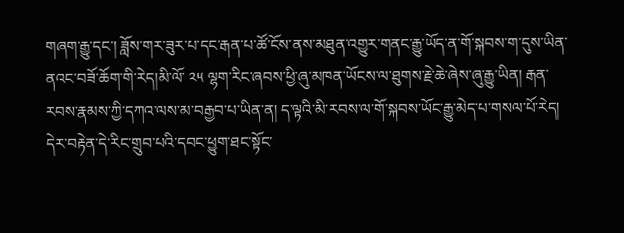གཞག་རྒྱུ་དང་། ཟློས་གར་ཟུར་པ་དང་རྒན་པ་ཚོ་ངོས་ནས་མཐུན་འགྱུར་གནང་རྒྱུ་ཡོད་ན་གོ་སྐབས་ག་དུས་ཡིན་ནའང་བཟོ་ཆོག་གི་རེད།མི་ལོ་ ༢༥ ལྷག་རིང་ཞབས་ཕྱི་ཞུ་མཁན་ཡོངས་ལ་ཐུགས་རྗེ་ཆེ་ཞེས་ཞུ་རྒྱུ་ཡིན། རྒན་རབས་རྣམས་ཀྱི་དཀའ་ལས་མ་བརྒྱབ་པ་ཡིན་ན། ད་ལྟའི་མི་རབས་ལ་གོ་སྐབས་ཡོང་རྒྱུ་མེད་པ་གསལ་པོ་རེད། དེར་བརྟེན་དེ་རིང་གྲུབ་པའི་དབང་ཕྱུག་ཐང་སྟོང་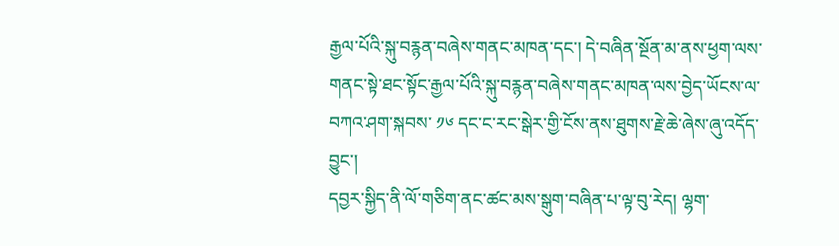རྒྱལ་པོའི་སྐུ་བརྙན་བཞེས་གནང་མཁན་དང་། དེ་བཞིན་སྔོན་མ་ནས་ཕྱག་ལས་གནང་སྟེ་ཐང་སྟོང་རྒྱལ་པོའི་སྐུ་བརྙན་བཞེས་གནང་མཁན་ལས་བྱེད་ཡོངས་ལ་བཀའ་ཤག་སྐབས་ ༡༦ དང་ང་རང་སྒེར་གྱི་ངོས་ནས་ཐུགས་རྗེ་ཆེ་ཞེས་ཞུ་འདོད་བྱུང་།
དབྱར་སྐྱིད་ནི་ལོ་གཅིག་ནང་ཚང་མས་སྒུག་བཞིན་པ་ལྟ་བུ་རེད། ལྷག་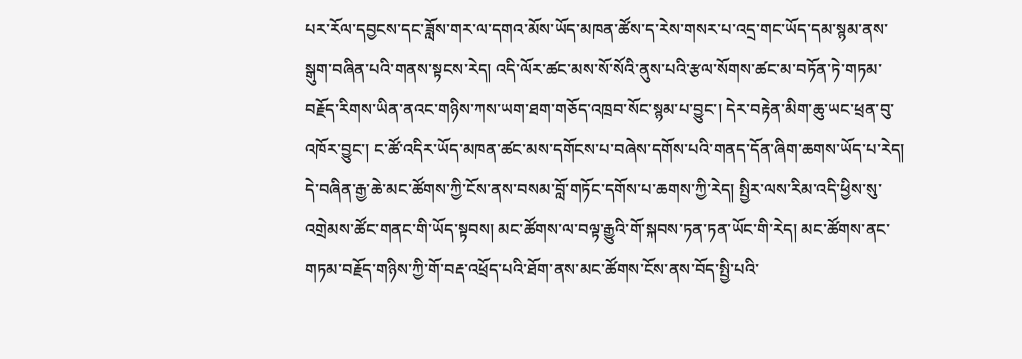པར་རོལ་དབྱངས་དང་ཟློས་གར་ལ་དགའ་མོས་ཡོད་མཁན་ཚོས་ད་རེས་གསར་པ་འདྲ་གང་ཡོད་དམ་སྙམ་ནས་སྒུག་བཞིན་པའི་གནས་སྟངས་རེད། འདི་ལོར་ཚང་མས་སོ་སོའི་ནུས་པའི་རྩལ་སོགས་ཚང་མ་བཏོན་ཏེ་གཏམ་བརྗོད་རིགས་ཡིན་ནའང་གཉིས་ཀས་ཡག་ཐག་གཅོད་འཁྲབ་སོང་སྙམ་པ་བྱུང་། དེར་བརྟེན་མིག་ཆུ་ཡང་ཕྲན་བུ་འཁོར་བྱུང་། ང་ཚོ་འདིར་ཡོད་མཁན་ཚང་མས་དགོངས་པ་བཞེས་དགོས་པའི་གནད་དོན་ཞིག་ཆགས་ཡོད་པ་རེད། དེ་བཞིན་རྒྱ་ཆེ་མང་ཚོགས་ཀྱི་ངོས་ནས་བསམ་བློ་གཏོང་དགོས་པ་ཆགས་ཀྱི་རེད། སྤྱིར་ལས་རིམ་འདི་ཕྱིས་སུ་འགྲེམས་ཚོང་གནང་གི་ཡོད་སྟབས། མང་ཚོགས་ལ་བལྟ་རྒྱུའི་གོ་སྐབས་ཏན་ཏན་ཡོང་གི་རེད། མང་ཚོགས་ནང་གཏམ་བརྗོད་གཉིས་ཀྱི་གོ་བརྡ་འཕྲོད་པའི་ཐོག་ནས་མང་ཚོགས་ངོས་ནས་བོད་སྤྱི་པའི་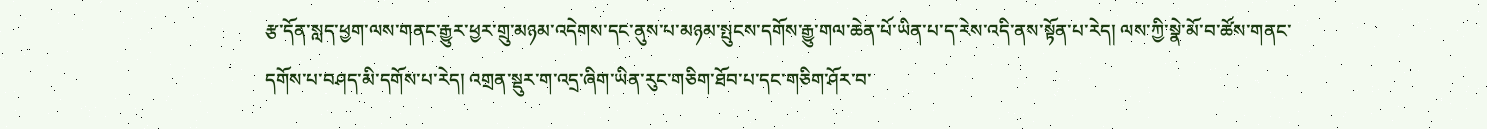རྩ་དོན་སླད་ཕྱག་ལས་གནང་རྒྱུར་ཕྱར་གྲུ་མཉམ་འདེགས་དང་ནུས་པ་མཉམ་སྤུངས་དགོས་རྒྱུ་གལ་ཆེན་པོ་ཡིན་པ་ད་རེས་འདི་ནས་སྟོན་པ་རེད། ལས་ཀྱི་སྣེ་མོ་བ་ཚོས་གནང་དགོས་པ་བཤད་མི་དགོས་པ་རེད། འགྲན་སྡུར་ག་འདྲ་ཞིག་ཡིན་རུང་གཅིག་ཐོབ་པ་དང་གཅིག་ཤོར་བ་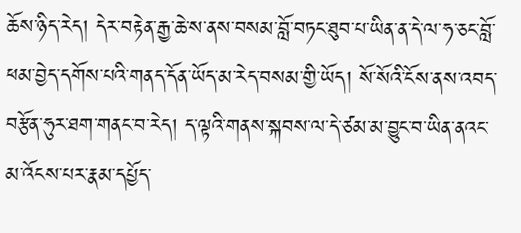ཆོས་ཉིད་རེད། དེར་བརྟེན་རྒྱ་ཆེ་ས་ནས་བསམ་བློ་བཏང་ཐུབ་པ་ཡིན་ན་དེ་ལ་ཧ་ཅང་བློ་ཕམ་བྱེད་དགོས་པའི་གནད་དོན་ཡོད་མ་རེད་བསམ་གྱི་ཡོད། སོ་སོའི་ངོས་ནས་འབད་བརྩོན་ཧུར་ཐག་གནང་བ་རེད། ད་ལྟའི་གནས་སྐབས་ལ་དེ་ཙམ་མ་བྱུང་བ་ཡིན་ནའང་མ་འོངས་པར་རྣམ་དཔྱོད་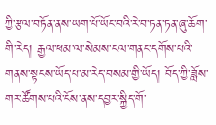ཀྱི་རྩལ་བཏོན་ནས་ཡག་པོ་ཡོང་བའི་རེ་བ་ཏན་ཏན་ཞུ་ཆོག་གི་རེད། རྒྱལ་ཕམ་ལ་སེམས་ངལ་གནང་དགོས་པའི་གནས་སྟངས་ཡོད་པ་མ་རེད་བསམ་གྱི་ཡོད། བོད་ཀྱི་ཟློས་གར་ཚོགས་པའི་ངོས་ནས་དབྱར་སྐྱིད་གོ་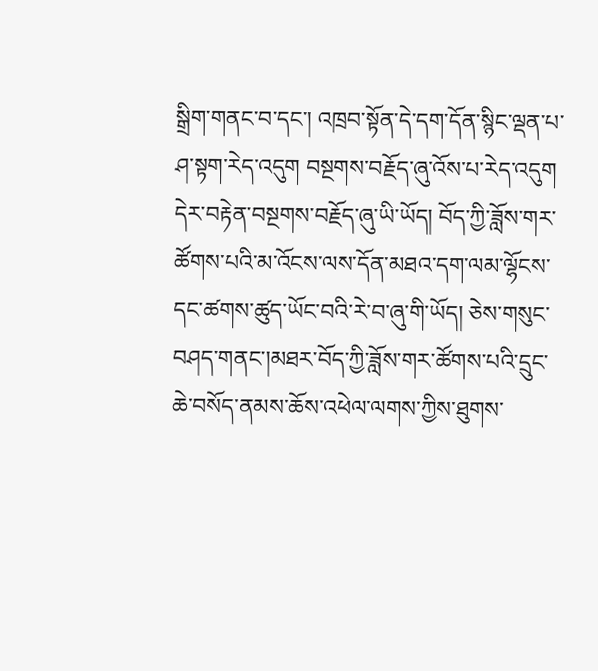སྒྲིག་གནང་བ་དང་། འཁྲབ་སྟོན་དེ་དག་དོན་སྙིང་ལྡན་པ་ཤ་སྟག་རེད་འདུག བསྔགས་བརྗོད་ཞུ་འོས་པ་རེད་འདུག དེར་བརྟེན་བསྔགས་བརྗོད་ཞུ་ཡི་ཡོད། བོད་ཀྱི་ཟློས་གར་ཚོགས་པའི་མ་འོངས་ལས་དོན་མཐའ་དག་ལམ་ལྷོངས་དང་ཚགས་ཚུད་ཡོང་བའི་རེ་བ་ཞུ་གི་ཡོད། ཅེས་གསུང་བཤད་གནང་།མཐར་བོད་ཀྱི་ཟློས་གར་ཚོགས་པའི་དྲུང་ཆེ་བསོད་ནམས་ཆོས་འཕེལ་ལགས་ཀྱིས་ཐུགས་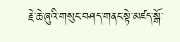རྗེ་ཆེ་ཞུའི་གསུང་བཤད་གནང་སྟེ་མཛད་སྒོ་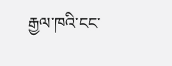རྒྱལ་ཁའི་ངང་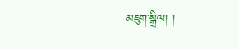མཇུག་སྒྲིལ། །